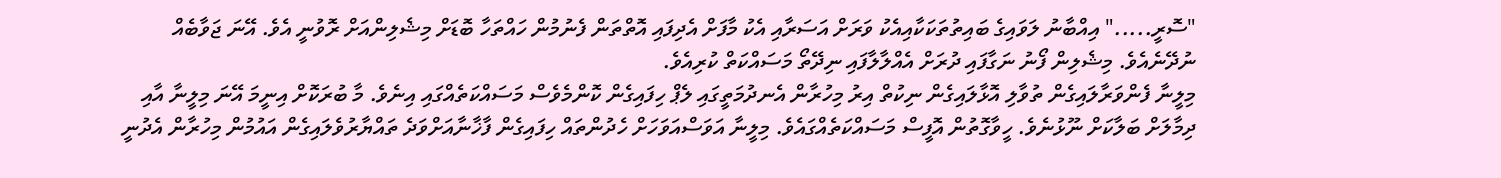"ސޮރީ....." އިއްބާނު ލަވައިގެ ބައިތުތަކަކާއިއެކު ވަރަށް އަސަރާއި އެކު މާފަށް އެދިފައި އޮތްތަން ފެނުމުން ހައްތަހާ ބޮޑަށް މިޝެލިންއަށް ރޮވުނީ އެވެ. އޭނަ ޖަވާބެއް ނުދޭނެއެވެ. މިޝެލިން ފޯނު ނަގާފައި ދުރަށް އެއްލާލާފައި ނިދޭތޯ މަސައްކަތް ކުރިއެވެ.
މިލީނާ ފެންވަރާލައިގެން ތުވާލި އޮޅާލައިގެން ނިކުތް އިރު މިހުރާން އެނދުމަތީގައި ލެޕް ހިފައިގެން ކޮންމެވެސް މަސައްކަތެއްގައި އިނެވެ. މާ ބުރަކޮށް އިނީމަ އޭނަ މިލީނާ އާއި ދިމާލަށް ބަލާކަށް ނޫޅުނެވެ. ހީވާގޮތުން އޮފީސް މަސައްކަތެއްގައެވެ. މިލީނާ އަވަސްއަވަހަށް ހެދުންތައް ހިފައިގެން ފާޚާނާއަށްވަދެ ތައްޔާރުވެލައިގެން އައުމުން މިހުރާން އެދުނީ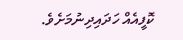ކޮފީއެއް ހަދައިދިނުމަށެވެ.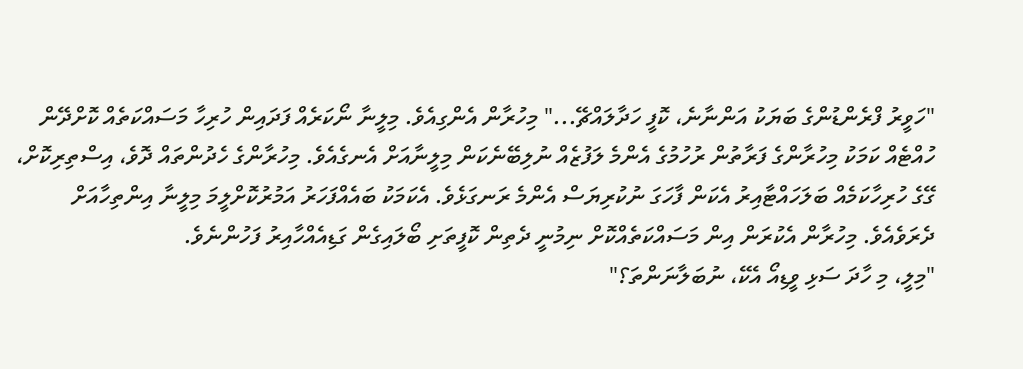"ހަވީރު ފްރެންޑުންގެ ބަޔަކު އަންނާނެ، ކޮފީ ހަދާލައްޗޭ..." މިހުރާން އެންގިއެވެ. މިލީނާ ނޯކަރެއް ފަދައިން ހުރިހާ މަސައްކަތެއް ކޮށްދޭން ހުއްޓެއް ކަމަކު މިހުރާންގެ ފަރާތުން ރުހުމުގެ އެންމެ ލަފުޒެއް ނުލިބޭނެކަން މިލީނާއަށް އެނގެއެވެ. މިހުރާންގެ ހެދުންތައް ދޮވެ، އިސްތިރިކޮށް، ގޭގެ ހުރިހާކަމެއް ބަލަހައްޓާއިރު އެކަން ފާހަގަ ނުކުރިޔަސް އެންމެ ރަނގަޅެވެ. އެކަމަކު ބައެއްފަހަރު އަމުރުކޮށްލީމަ މިލީނާ އިންތިހާއަށް ދެރަވެއެވެ. މިހުރާން އެކުރަން އިން މަސައްކަތެއްކޮށް ނިމުނީ ދެތިން ކޮފީތަށި ބޯލައިގެން ގަޑިއެއްހާއިރު ފަހުންނެވެ.
"މިލީ، މި ހާދަ ސަޅި ވީޑިއޯ އެކޭ، ނުބަލާނަންތަ؟"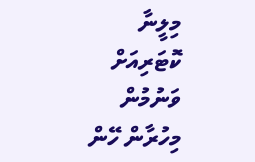މިލީނާ ކޮޓަރިއަށް ވަނުމުން މިހުރާން ހޭން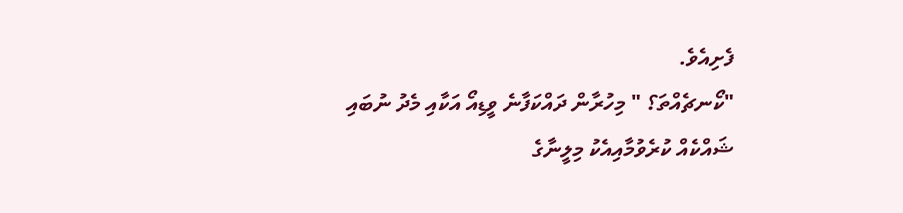ފެށިއެވެ.
"ކޯނޗެއްތަ؟ " މިހުރާން ދައްކަފާނެ ވީޑިއޯ އަކާއި މެދު ނުބައި ޝައްކެއް ކުރެވުމާއިއެކު މިލީނާގެ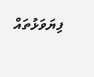ފިޔަވަޅުތައް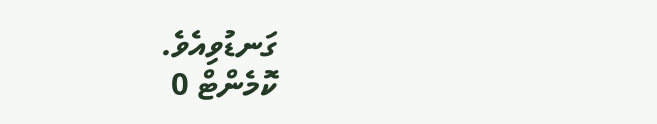ގަނޑުވިއެވެ.
ކޮމެންޓް 0